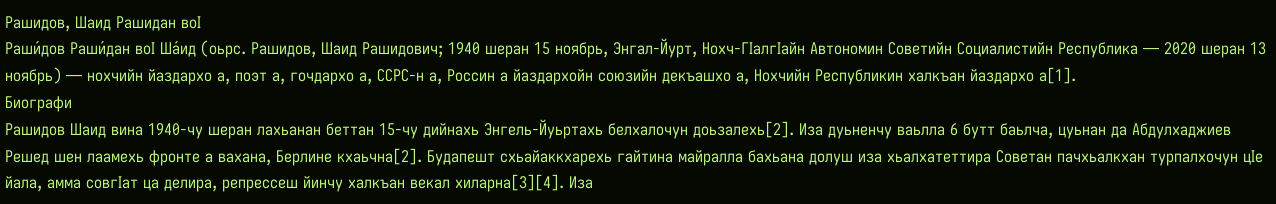Рашидов, Шаид Рашидан воӀ
Раши́дов Раши́дан воӀ Ша́ид (оьрс. Рашидов, Шаид Рашидович; 1940 шеран 15 ноябрь, Энгал-Йурт, Нохч-ГӀалгӀайн Автономин Советийн Социалистийн Республика — 2020 шеран 13 ноябрь) — нохчийн йаздархо а, поэт а, гочдархо а, ССРС-н а, Россин а йаздархойн союзийн декъашхо а, Нохчийн Республикин халкъан йаздархо а[1].
Биографи
Рашидов Шаид вина 1940-чу шеран лахьанан беттан 15-чу дийнахь Энгель-Йуьртахь белхалочун доьзалехь[2]. Иза дуьненчу ваьлла 6 бутт баьлча, цуьнан да Абдулхаджиев Решед шен лаамехь фронте а вахана, Берлине кхаьчна[2]. Будапешт схьайаккхарехь гайтина майралла бахьана долуш иза хьалхатеттира Советан пачхьалкхан турпалхочун цӀе йала, амма совгӀат ца делира, репрессеш йинчу халкъан векал хиларна[3][4]. Иза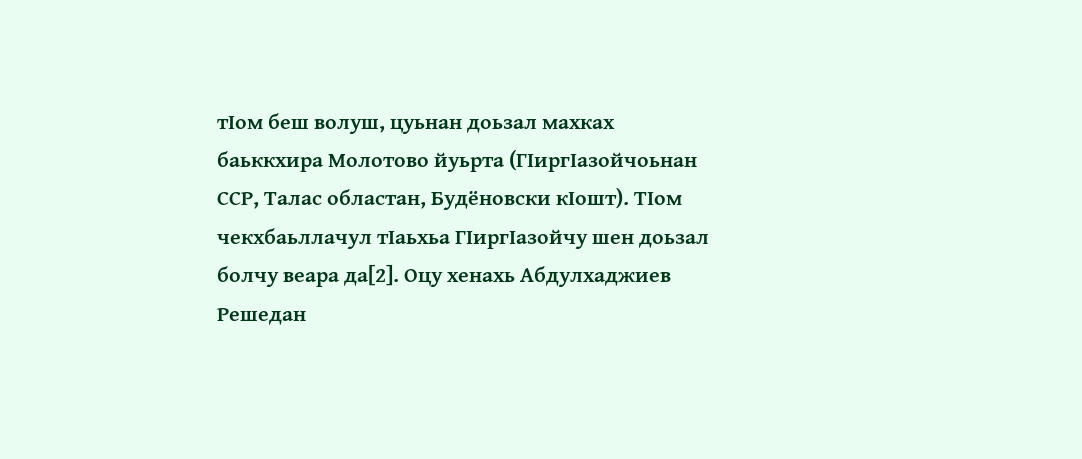тӀом беш волуш, цуьнан доьзал махках баьккхира Молотово йуьрта (ГӀиргӀазойчоьнан ССР, Талас областан, Будёновски кӀошт). ТӀом чекхбаьллачул тӀаьхьа ГӀиргӀазойчу шен доьзал болчу веара да[2]. Оцу хенахь Абдулхаджиев Решедан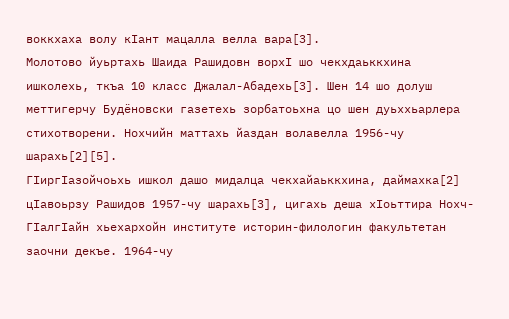воккхаха волу кӀант мацалла велла вара[3].
Молотово йуьртахь Шаида Рашидовн ворхӀ шо чекхдаьккхина ишколехь, ткъа 10 класс Джалал-Абадехь[3]. Шен 14 шо долуш меттигерчу Будёновски газетехь зорбатоьхна цо шен дуьххьарлера стихотворени. Нохчийн маттахь йаздан волавелла 1956-чу шарахь[2][5].
ГӀиргӀазойчоьхь ишкол дашо мидалца чекхайаьккхина, даймахка[2] цӀавоьрзу Рашидов 1957-чу шарахь[3], цигахь деша хӀоьттира Нохч-ГӀалгӀайн хьехархойн институте историн-филологин факультетан заочни декъе. 1964-чу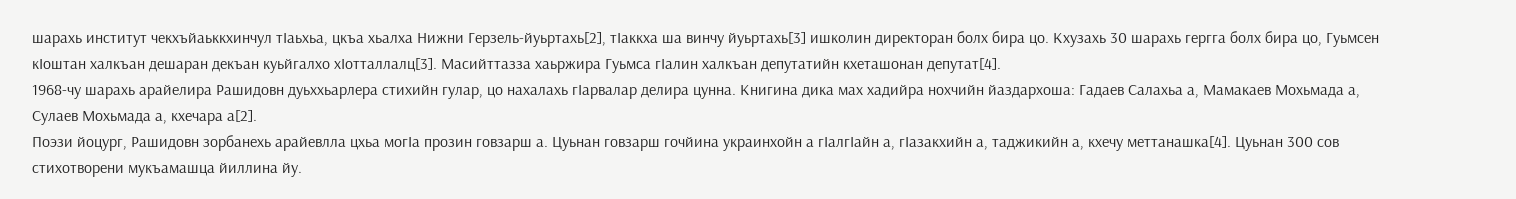шарахь институт чекхъйаьккхинчул тӀаьхьа, цкъа хьалха Нижни Герзель-йуьртахь[2], тӀаккха ша винчу йуьртахь[3] ишколин директоран болх бира цо. Кхузахь 30 шарахь гергга болх бира цо, Гуьмсен кӀоштан халкъан дешаран декъан куьйгалхо хӀотталлалц[3]. Масийттазза хаьржира Гуьмса гӀалин халкъан депутатийн кхеташонан депутат[4].
1968-чу шарахь арайелира Рашидовн дуьххьарлера стихийн гулар, цо нахалахь гӀарвалар делира цунна. Книгина дика мах хадийра нохчийн йаздархоша: Гадаев Салахьа а, Мамакаев Мохьмада а, Сулаев Мохьмада а, кхечара а[2].
Поэзи йоцург, Рашидовн зорбанехь арайевлла цхьа могӀа прозин говзарш а. Цуьнан говзарш гочйина украинхойн а гӀалгӀайн а, гӀазакхийн а, таджикийн а, кхечу меттанашка[4]. Цуьнан 300 сов стихотворени мукъамашца йиллина йу.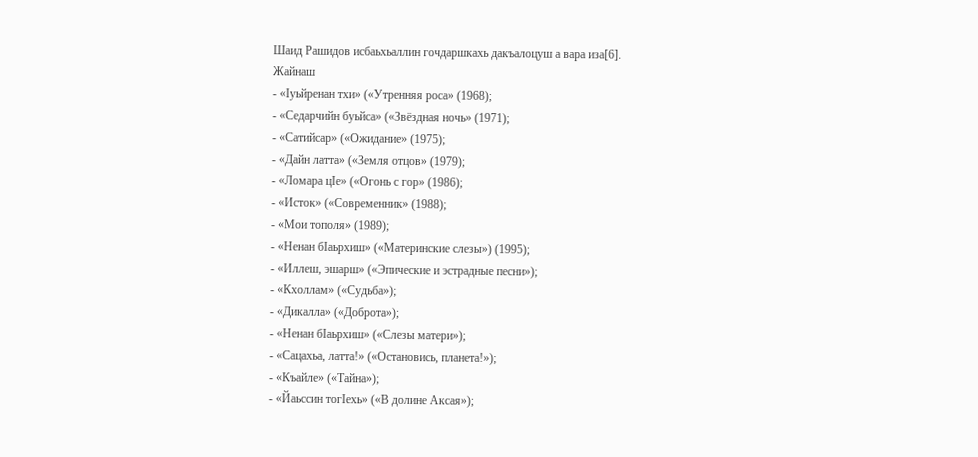Шаид Рашидов исбаьхьаллин гочдаршкахь дакъалоцуш а вара иза[6].
Жайнаш
- «Ӏуьйренан тхи» («Утренняя роса» (1968);
- «Седарчийн буьйса» («Звёздная ночь» (1971);
- «Сатийсар» («Ожидание» (1975);
- «Дайн латта» («Земля отцов» (1979);
- «Ломара цӀе» («Огонь с гор» (1986);
- «Исток» («Современник» (1988);
- «Мои тополя» (1989);
- «Ненан бӀаьрхиш» («Материнские слезы») (1995);
- «Иллеш, эшарш» («Эпические и эстрадные песни»);
- «Кхоллам» («Судьба»);
- «Дикалла» («Доброта»);
- «Ненан бӀаьрхиш» («Слезы матери»);
- «Сацахьа, латта!» («Остановись, планета!»);
- «Къайле» («Тайна»);
- «Йаьссин тогӀехь» («В долине Аксая»);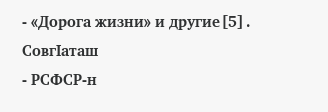- «Дорога жизни» и другие[5].
СовгӀаташ
- РСФСР-н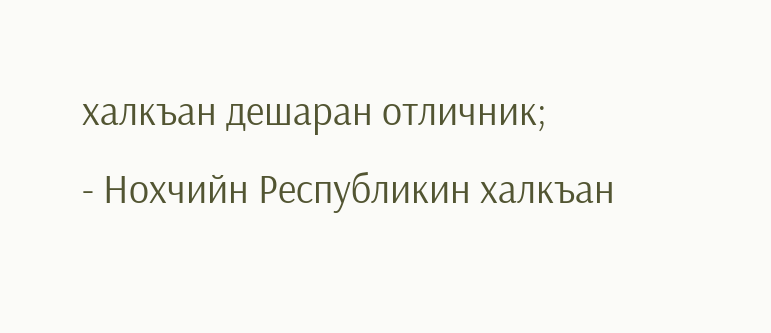халкъан дешаран отличник;
- Нохчийн Республикин халкъан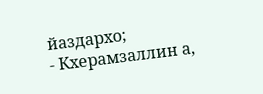йаздархо;
- Кхерамзаллин а,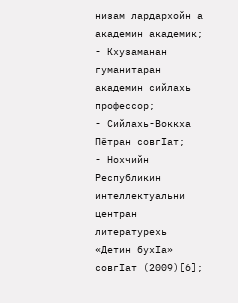низам лардархойн а академин академик;
- Кхузаманан гуманитаран академин сийлахь профессор;
- Сийлахь-Воккха Пётран совгӀат;
- Нохчийн Республикин интеллектуальни центран литературехь «Детин бухӀа» совгӀат (2009)[6];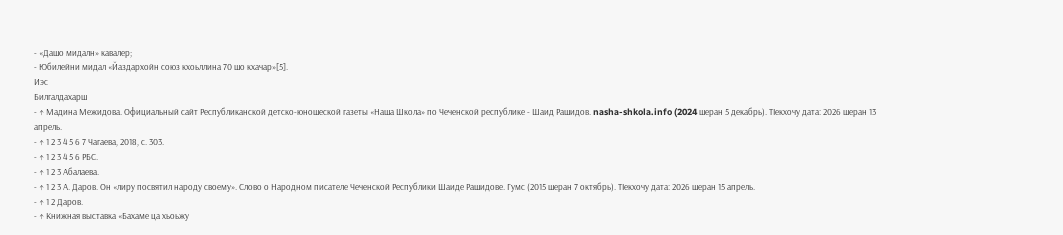- «Дашо мидалн» кавалер;
- Юбилейни мидал «Йаздархойн союз кхоьллина 70 шо кхачар»[5].
Иэс
Билгалдахарш
- ↑ Мадина Межидова. Официальный сайт Республиканской детско-юношеской газеты «Наша Школа» по Чеченской республике - Шаид Рашидов. nasha-shkola.info (2024 шеран 5 декабрь). ТӀекхочу дата: 2026 шеран 13 апрель.
- ↑ 1 2 3 4 5 6 7 Чагаева, 2018, с. 303.
- ↑ 1 2 3 4 5 6 РБС.
- ↑ 1 2 3 Абалаева.
- ↑ 1 2 3 А. Даров. Он «лиру посвятил народу своему». Слово о Народном писателе Чеченской Республики Шаиде Рашидове. Гумс (2015 шеран 7 октябрь). ТӀекхочу дата: 2026 шеран 15 апрель.
- ↑ 1 2 Даров.
- ↑ Книжная выставка «Бахаме ца хьоьжу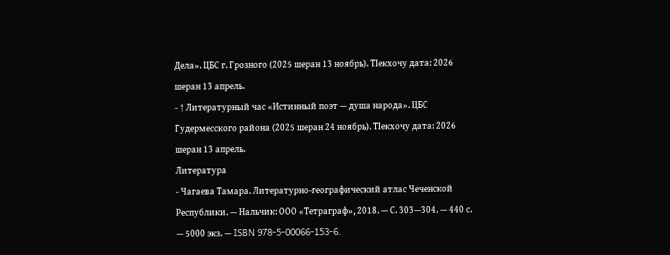Дела». ЦБС г. Грозного (2025 шеран 13 ноябрь). ТӀекхочу дата: 2026 шеран 13 апрель.
- ↑ Литературный час «Истинный поэт — душа народа». ЦБС Гудермесского района (2025 шеран 24 ноябрь). ТӀекхочу дата: 2026 шеран 13 апрель.
Литература
- Чагаева Тамара. Литературно-географический атлас Чеченской Республики. — Нальчик: ООО «Тетраграф», 2018. — С. 303—304. — 440 с. — 5000 экз. — ISBN 978-5-00066-153-6.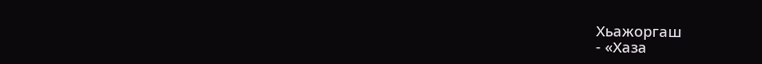Хьажоргаш
- «Хаза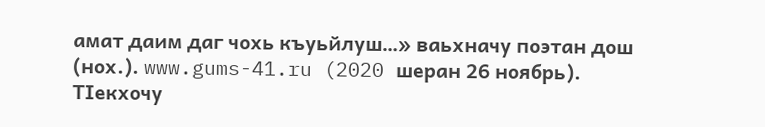амат даим даг чохь къуьйлуш…» ваьхначу поэтан дош (нох.). www.gums-41.ru (2020 шеран 26 ноябрь). ТӀекхочу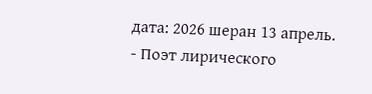дата: 2026 шеран 13 апрель.
- Поэт лирического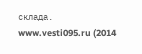склада. www.vesti095.ru (2014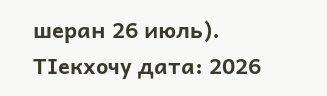шеран 26 июль). ТӀекхочу дата: 2026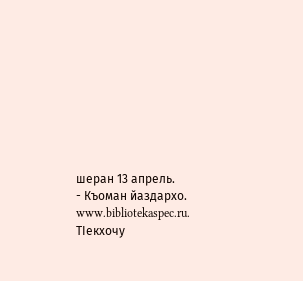шеран 13 апрель.
- Къоман йаздархо. www.bibliotekaspec.ru. ТӀекхочу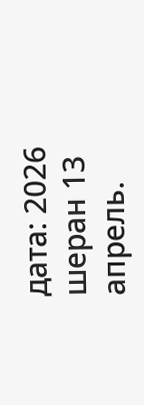дата: 2026 шеран 13 апрель.